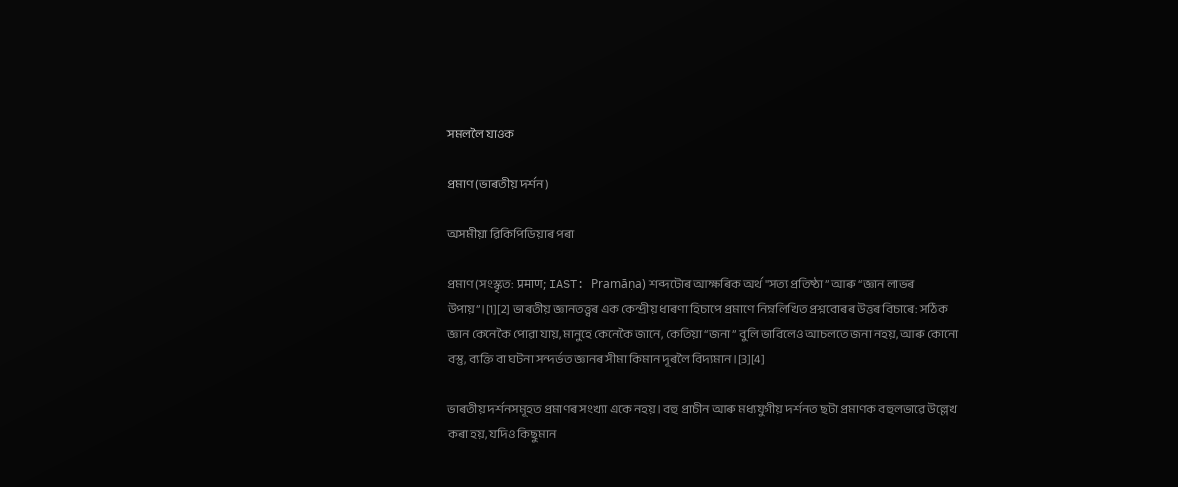সমললৈ যাওক

প্ৰমাণ (ভাৰতীয় দৰ্শন)

অসমীয়া ৱিকিপিডিয়াৰ পৰা

প্ৰমাণ (সংস্কৃত: प्रमाण; IAST: Pramāṇa) শব্দটোৰ আক্ষৰিক অৰ্থ "সত্য প্ৰতিষ্ঠা” আৰু “জ্ঞান লাভৰ উপায়”।[1][2] ভাৰতীয় জ্ঞানতত্ত্বৰ এক কেন্দ্ৰীয় ধাৰণা হিচাপে প্ৰমাণে নিম্নলিখিত প্ৰশ্নবোৰৰ উত্তৰ বিচাৰে: সঠিক জ্ঞান কেনেকৈ পোৱা যায়, মানুহে কেনেকৈ জানে, কেতিয়া “জনা” বুলি ভাবিলেও আচলতে জনা নহয়, আৰু কোনো বস্তু, ব্যক্তি বা ঘটনা সন্দৰ্ভত জ্ঞানৰ সীমা কিমান দূৰলৈ বিদ্যমান।[3][4]

ভাৰতীয় দৰ্শনসমূহত প্ৰমাণৰ সংখ্যা একে নহয়। বহু প্ৰাচীন আৰু মধ্যযুগীয় দৰ্শনত ছটা প্ৰমাণক বহুলভাৱে উল্লেখ কৰা হয়, যদিও কিছুমান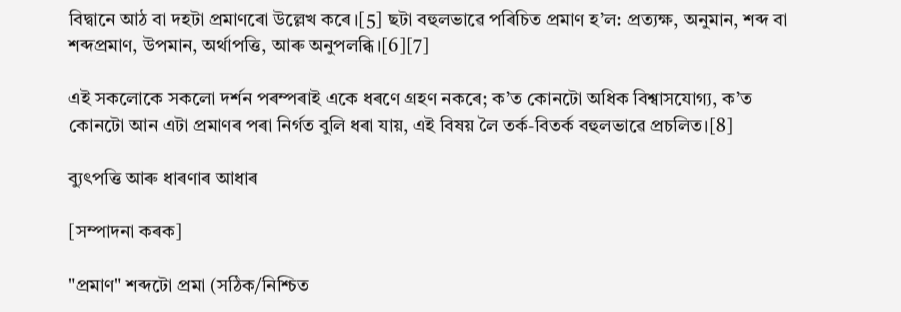বিদ্বানে আঠ বা দহটা প্ৰমাণৰো উল্লেখ কৰে।[5] ছটা বহুলভাৱে পৰিচিত প্ৰমাণ হ’ল: প্ৰত্যক্ষ, অনুমান, শব্দ বা শব্দপ্ৰমাণ, উপমান, অৰ্থাপত্তি, আৰু অনুপলব্ধি।[6][7]

এই সকলোকে সকলো দৰ্শন পৰম্পৰাই একে ধৰণে গ্ৰহণ নকৰে; ক’ত কোনটো অধিক বিশ্বাসযোগ্য, ক’ত কোনটো আন এটা প্ৰমাণৰ পৰা নিৰ্গত বুলি ধৰা যায়, এই বিষয় লৈ তৰ্ক-বিতৰ্ক বহুলভাৱে প্ৰচলিত।[8]

ব্যুৎপত্তি আৰু ধাৰণাৰ আধাৰ

[সম্পাদনা কৰক]

"প্ৰমাণ" শব্দটো প্ৰমা (সঠিক/নিশ্চিত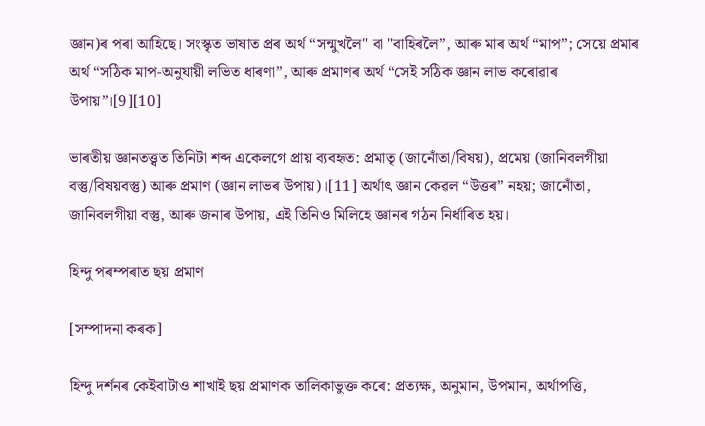জ্ঞান)ৰ পৰা আহিছে। সংস্কৃত ভাষাত প্ৰৰ অৰ্থ “সন্মুখলৈ" বা "বাহিৰলৈ”, আৰু মাৰ অৰ্থ “মাপ”; সেয়ে প্ৰমাৰ অৰ্থ “সঠিক মাপ-অনুযায়ী লভিত ধাৰণা”, আৰু প্ৰমাণৰ অৰ্থ “সেই সঠিক জ্ঞান লাভ কৰোৱাৰ উপায়”।[9][10]

ভাৰতীয় জ্ঞানতত্ত্বত তিনিটা শব্দ একেলগে প্ৰায় ব্যবহৃত: প্ৰমাতৃ (জানোঁতা/বিষয়), প্ৰমেয় (জানিবলগীয়া বস্তু/বিষয়বস্তু) আৰু প্ৰমাণ (জ্ঞান লাভৰ উপায়)।[11] অৰ্থাৎ জ্ঞান কেৱল “উত্তৰ” নহয়; জানোঁতা, জানিবলগীয়া বস্তু, আৰু জনাৰ উপায়, এই তিনিও মিলিহে জ্ঞানৰ গঠন নিৰ্ধাৰিত হয়।

হিন্দু পৰম্পৰাত ছয় প্ৰমাণ

[সম্পাদনা কৰক]

হিন্দু দৰ্শনৰ কেইবাটাও শাখাই ছয় প্ৰমাণক তালিকাভুক্ত কৰে: প্ৰত্যক্ষ, অনুমান, উপমান, অৰ্থাপত্তি,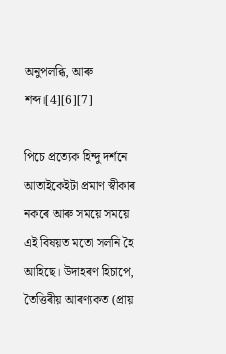অনুপলব্ধি, আৰু শব্দ।[4][6][7]

পিচে প্ৰত্যেক হিন্দু দৰ্শনে আতাইকেইটা প্ৰমাণ স্বীকাৰ নকৰে আৰু সময়ে সময়ে এই বিষয়ত মতো সলনি হৈ আহিছে। উদাহৰণ হিচাপে, তৈত্তিৰীয় আৰণ্যকত (প্ৰায়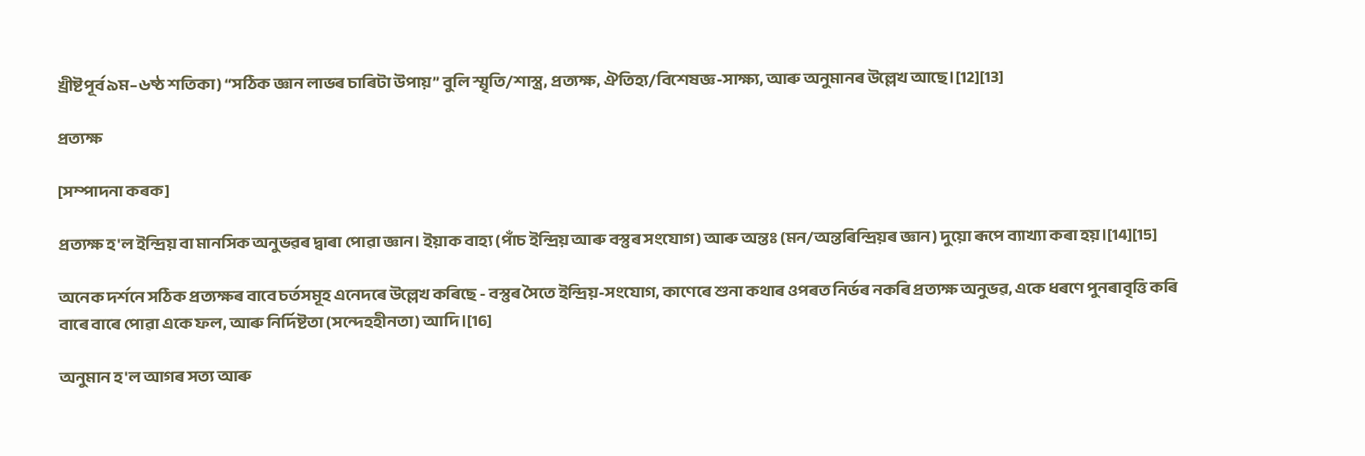খ্ৰীষ্টপূৰ্ব ৯ম–৬ষ্ঠ শতিকা) “সঠিক জ্ঞান লাভৰ চাৰিটা উপায়” বুলি স্মৃতি/শাস্ত্ৰ, প্ৰত্যক্ষ, ঐতিহ্য/বিশেষজ্ঞ-সাক্ষ্য, আৰু অনুমানৰ উল্লেখ আছে।[12][13]

প্ৰত্যক্ষ

[সম্পাদনা কৰক]

প্ৰত্যক্ষ হ'ল ইন্দ্ৰিয় বা মানসিক অনুভৱৰ দ্বাৰা পোৱা জ্ঞান। ইয়াক বাহ্য (পাঁচ ইন্দ্ৰিয় আৰু বস্তুৰ সংযোগ) আৰু অন্তঃ (মন/অন্তৰিন্দ্ৰিয়ৰ জ্ঞান) দুয়ো ৰূপে ব্যাখ্যা কৰা হয়।[14][15]

অনেক দৰ্শনে সঠিক প্ৰত্যক্ষৰ বাবে চৰ্তসমূহ এনেদৰে উল্লেখ কৰিছে - বস্তুৰ সৈতে ইন্দ্ৰিয়-সংযোগ, কাণেৰে শুনা কথাৰ ওপৰত নিৰ্ভৰ নকৰি প্ৰত্যক্ষ অনুভৱ, একে ধৰণে পুনৰাবৃত্তি কৰি বাৰে বাৰে পোৱা একে ফল, আৰু নিৰ্দিষ্টতা (সন্দেহহীনতা) আদি।[16]

অনুমান হ'ল আগৰ সত্য আৰু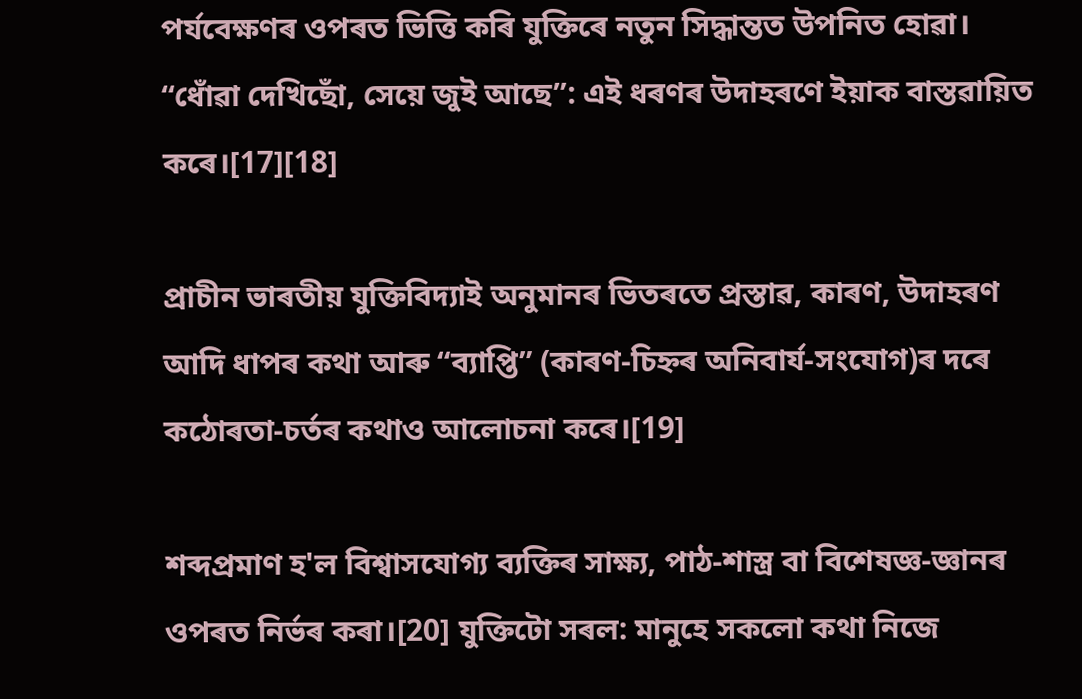পৰ্যবেক্ষণৰ ওপৰত ভিত্তি কৰি যুক্তিৰে নতুন সিদ্ধান্তত উপনিত হোৱা। “ধোঁৱা দেখিছোঁ, সেয়ে জুই আছে”: এই ধৰণৰ উদাহৰণে ইয়াক বাস্তৱায়িত কৰে।[17][18]

প্ৰাচীন ভাৰতীয় যুক্তিবিদ্যাই অনুমানৰ ভিতৰতে প্ৰস্তাৱ, কাৰণ, উদাহৰণ আদি ধাপৰ কথা আৰু “ব্যাপ্তি” (কাৰণ-চিহ্নৰ অনিবাৰ্য-সংযোগ)ৰ দৰে কঠোৰতা-চৰ্তৰ কথাও আলোচনা কৰে।[19]

শব্দপ্ৰমাণ হ'ল বিশ্বাসযোগ্য ব্যক্তিৰ সাক্ষ্য, পাঠ-শাস্ত্ৰ বা বিশেষজ্ঞ-জ্ঞানৰ ওপৰত নিৰ্ভৰ কৰা।[20] যুক্তিটো সৰল: মানুহে সকলো কথা নিজে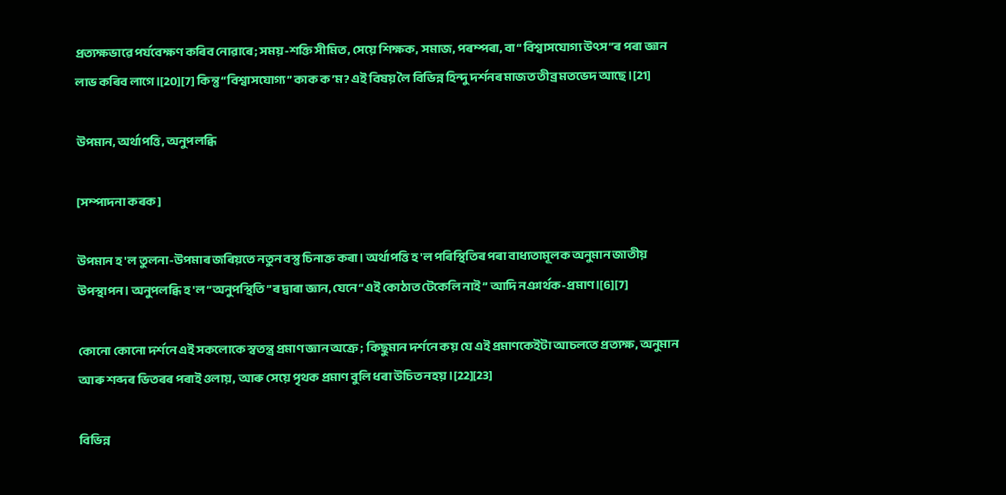প্ৰত্যক্ষভাৱে পৰ্যবেক্ষণ কৰিব নোৱাৰে; সময়-শক্তি সীমিত, সেয়ে শিক্ষক, সমাজ, পৰম্পৰা, বা “বিশ্বাসযোগ্য উৎস”ৰ পৰা জ্ঞান লাভ কৰিব লাগে।[20][7] কিন্তু “বিশ্বাসযোগ্য” কাক ক’ম? এই বিষয় লৈ বিভিন্ন হিন্দু দৰ্শনৰ মাজত তীব্ৰ মতভেদ আছে।[21]

উপমান, অৰ্থাপত্তি, অনুপলব্ধি

[সম্পাদনা কৰক]

উপমান হ'ল তুলনা-উপমাৰ জৰিয়তে নতুন বস্তু চিনাক্ত কৰা। অৰ্থাপত্তি হ'ল পৰিস্থিতিৰ পৰা বাধ্যতামূলক অনুমান জাতীয় উপস্থাপন। অনুপলব্ধি হ'ল “অনুপস্থিতি”ৰ দ্বাৰা জ্ঞান, যেনে “এই কোঠাত টেকেলি নাই” আদি নঞাৰ্থক-প্ৰমাণ।[6][7]

কোনো কোনো দৰ্শনে এই সকলোকে স্বতন্ত্ৰ প্ৰমাণ জ্ঞান অক্ৰে; কিছুমান দৰ্শনে কয় যে এই প্ৰমাণকেইটা আচলতে প্ৰত্যক্ষ, অনুমান আৰু শব্দৰ ভিতৰৰ পৰাই ওলায়, আৰু সেয়ে পৃথক প্ৰমাণ বুলি ধৰা উচিত নহয়।[22][23]

বিভিন্ন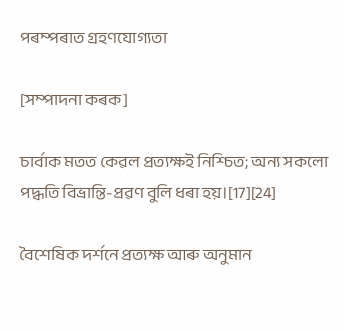পৰম্পৰাত গ্ৰহণযোগ্যতা

[সম্পাদনা কৰক]

চাৰ্বাক মতত কেৱল প্ৰত্যক্ষই নিশ্চিত; অন্য সকলো পদ্ধতি বিভ্ৰান্তি-প্ৰৱণ বুলি ধৰা হয়।[17][24]

বৈশেষিক দৰ্শনে প্ৰত্যক্ষ আৰু অনুমান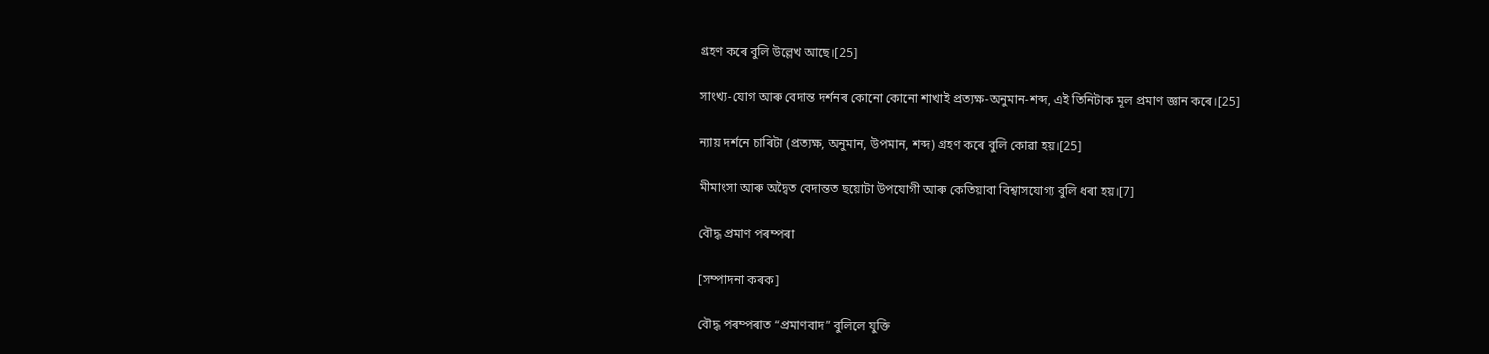গ্ৰহণ কৰে বুলি উল্লেখ আছে।[25]

সাংখ্য-যোগ আৰু বেদান্ত দৰ্শনৰ কোনো কোনো শাখাই প্ৰত্যক্ষ-অনুমান-শব্দ, এই তিনিটাক মূল প্ৰমাণ জ্ঞান কৰে।[25]

ন্যায় দৰ্শনে চাৰিটা (প্ৰত্যক্ষ, অনুমান, উপমান, শব্দ) গ্ৰহণ কৰে বুলি কোৱা হয়।[25]

মীমাংসা আৰু অদ্বৈত বেদান্তত ছয়োটা উপযোগী আৰু কেতিয়াবা বিশ্বাসযোগ্য বুলি ধৰা হয়।[7]

বৌদ্ধ প্ৰমাণ পৰম্পৰা

[সম্পাদনা কৰক]

বৌদ্ধ পৰম্পৰাত “প্ৰমাণবাদ” বুলিলে যুক্তি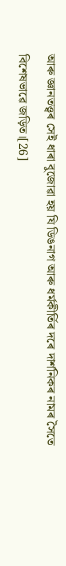আৰু জ্ঞানতত্ত্বৰ সেই ধাৰা বুজোৱা হয় যি ডিঙনাগ আৰু ধৰ্মকীৰ্তিৰ দৰে দাৰ্শনিকৰ নামৰ সৈতে বিশেষভাৱে জড়িত।[26]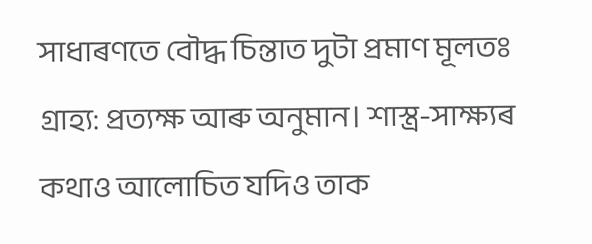সাধাৰণতে বৌদ্ধ চিন্তাত দুটা প্ৰমাণ মূলতঃ গ্ৰাহ্য: প্ৰত্যক্ষ আৰু অনুমান। শাস্ত্ৰ-সাক্ষ্যৰ কথাও আলোচিত যদিও তাক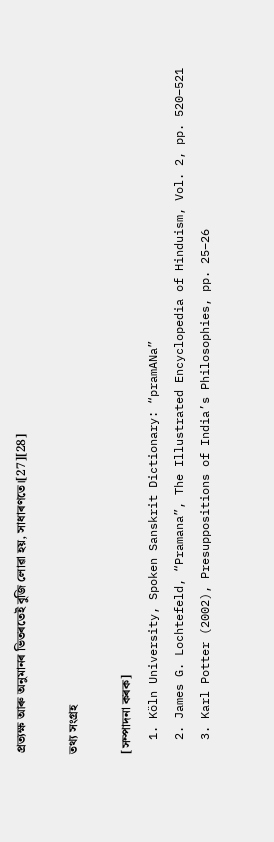প্ৰত্যক্ষ আৰু অনুমানৰ ভিতৰতেই বুজি লোৱা হয়, সাধাৰণতে।[27][28]

তথ্য সংগ্ৰহ

[সম্পাদনা কৰক]
  1. Köln University, Spoken Sanskrit Dictionary: “pramANa”
  2. James G. Lochtefeld, “Pramana”, The Illustrated Encyclopedia of Hinduism, Vol. 2, pp. 520–521
  3. Karl Potter (2002), Presuppositions of India’s Philosophies, pp. 25–26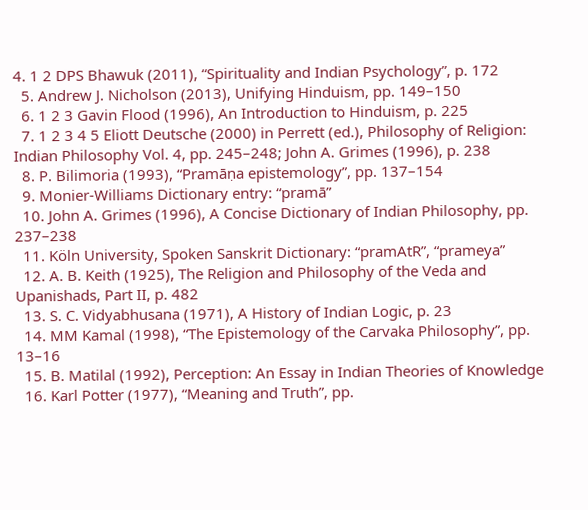4. 1 2 DPS Bhawuk (2011), “Spirituality and Indian Psychology”, p. 172
  5. Andrew J. Nicholson (2013), Unifying Hinduism, pp. 149–150
  6. 1 2 3 Gavin Flood (1996), An Introduction to Hinduism, p. 225
  7. 1 2 3 4 5 Eliott Deutsche (2000) in Perrett (ed.), Philosophy of Religion: Indian Philosophy Vol. 4, pp. 245–248; John A. Grimes (1996), p. 238
  8. P. Bilimoria (1993), “Pramāṇa epistemology”, pp. 137–154
  9. Monier-Williams Dictionary entry: “pramā”
  10. John A. Grimes (1996), A Concise Dictionary of Indian Philosophy, pp. 237–238
  11. Köln University, Spoken Sanskrit Dictionary: “pramAtR”, “prameya”
  12. A. B. Keith (1925), The Religion and Philosophy of the Veda and Upanishads, Part II, p. 482
  13. S. C. Vidyabhusana (1971), A History of Indian Logic, p. 23
  14. MM Kamal (1998), “The Epistemology of the Carvaka Philosophy”, pp. 13–16
  15. B. Matilal (1992), Perception: An Essay in Indian Theories of Knowledge
  16. Karl Potter (1977), “Meaning and Truth”, pp.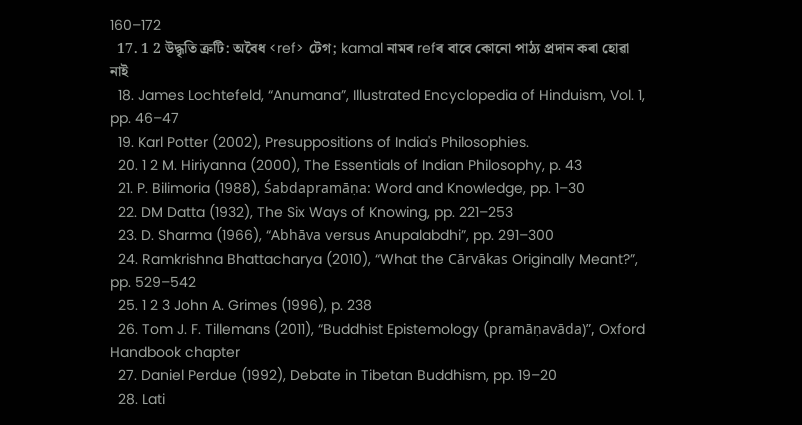160–172
  17. 1 2 উদ্ধৃতি ত্ৰুটি: অবৈধ <ref> টেগ; kamal নামৰ refৰ বাবে কোনো পাঠ্য প্ৰদান কৰা হোৱা নাই
  18. James Lochtefeld, “Anumana”, Illustrated Encyclopedia of Hinduism, Vol. 1, pp. 46–47
  19. Karl Potter (2002), Presuppositions of India's Philosophies.
  20. 1 2 M. Hiriyanna (2000), The Essentials of Indian Philosophy, p. 43
  21. P. Bilimoria (1988), Śabdapramāṇa: Word and Knowledge, pp. 1–30
  22. DM Datta (1932), The Six Ways of Knowing, pp. 221–253
  23. D. Sharma (1966), “Abhāva versus Anupalabdhi”, pp. 291–300
  24. Ramkrishna Bhattacharya (2010), “What the Cārvākas Originally Meant?”, pp. 529–542
  25. 1 2 3 John A. Grimes (1996), p. 238
  26. Tom J. F. Tillemans (2011), “Buddhist Epistemology (pramāṇavāda)”, Oxford Handbook chapter
  27. Daniel Perdue (1992), Debate in Tibetan Buddhism, pp. 19–20
  28. Lati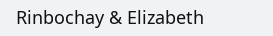Rinbochay & Elizabeth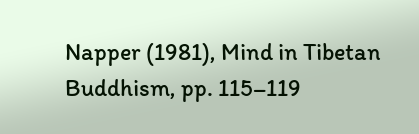Napper (1981), Mind in Tibetan Buddhism, pp. 115–119